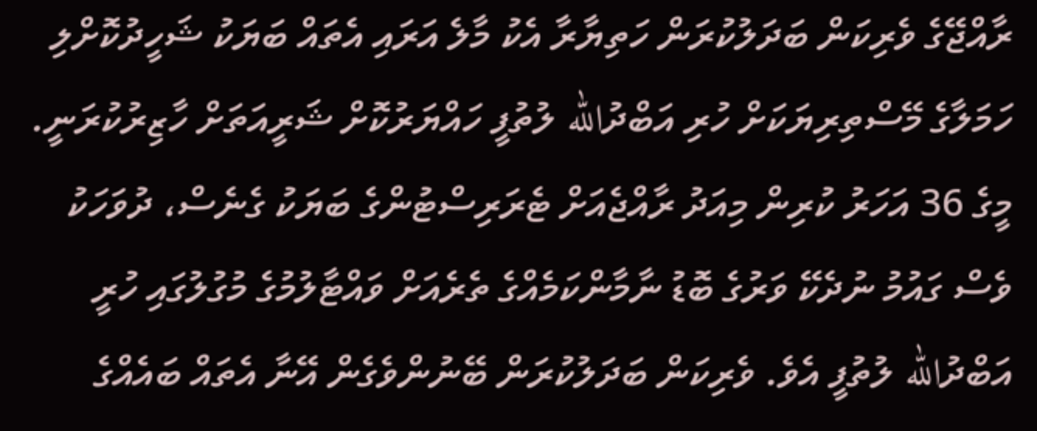ރާއްޖޭގެ ވެރިކަން ބަދަލުކުރަން ހަތިޔާރާ އެކު މާލެ އަރައި އެތައް ބަޔަކު ޝަހީދުކޮށްލި ހަމަލާގެ މޭސްތިރިޔަކަށް ހުރި އަބްދުالله ލުތުފީ ހައްޔަރުކޮށް ޝަރީއަތަށް ހާޒިރުކުރަނީ.
މީގެ 36 އަހަރު ކުރިން މިއަދު ރާއްޖެއަށް ޓެރަރިސްޓުންގެ ބަޔަކު ގެނެސް، ދުވަހަކު ވެސް ގައުމު ނުދެކޭ ވަރުގެ ބޮޑު ނާމާންކަމެއްގެ ތެރެއަށް ވައްޓާލުމުގެ މުގުލުގައި ހުރީ އަބްދުالله ލުތުފީ އެވެ. ވެރިކަން ބަދަލުކުރަން ބޭނުންވެގެން އޭނާ އެތައް ބައެއްގެ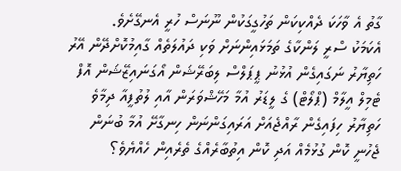ގާތު އެ ވާހަކަ ދެއްކިކަން ތަހުގީގަކުން ނޫނަސް ހުރީ އެނގޭށެވެ.
އެކަމަކު ސްރީ ލަންކާގެ ތަމަޅައިންނަށް ވަކި ދައުލަތެއް ގާއިމުކޮށްދޭން އޭރު ހަތިޔާރު ނަގައިގެން އުޅުނު ޕީޕަލްސް ލިބަރޭޝަން އޯގަނައިޒޭޝަން އޮފް ޓެމިލް އީލާމް (ޕްލޯޓް) ގެ ލީޑަރު އުމާ މަހޭޝްވަރަން އާއި ލުތުފީއާ ދިމާވެ ހަތިޔާރު ހިފައިގެން ރާއްޖެއަށް އަރައިގަންނަން ހިނގާށޭ އުމާ ބުނަން ޖެހުނީ ކޮން ގުޅުމެއް އަދި ކޮން އިތުބާރެއްގެ ތެރެއިން ހެއްޔެވެ؟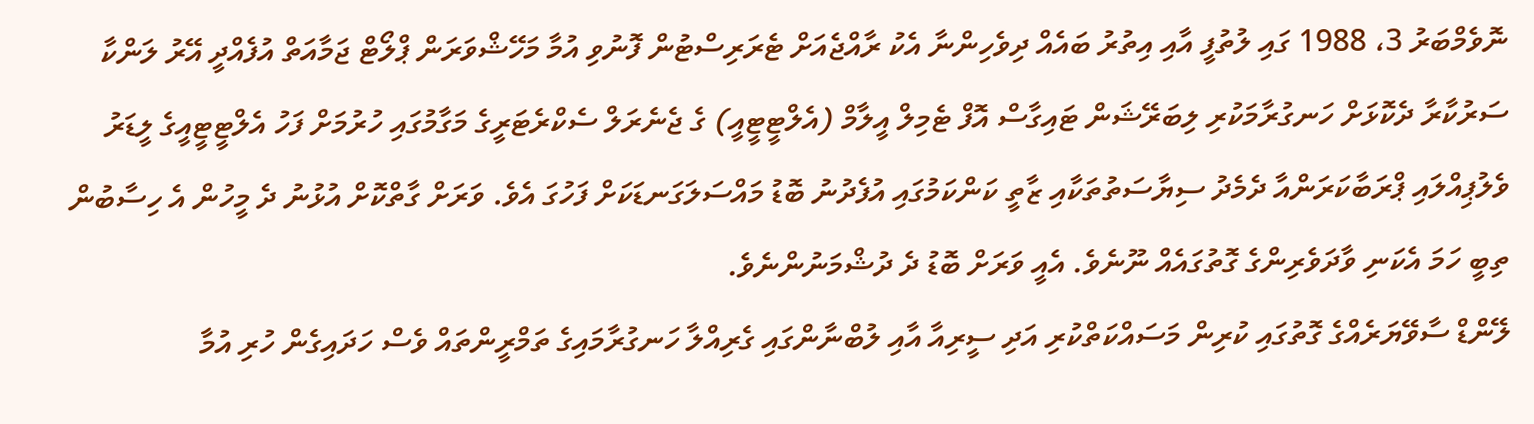ނޮވެމްބަރު 3، 1988 ގައި ލުތުފީ އާއި އިތުރު ބައެއް ދިވެހިންނާ އެކު ރާއްޖެއަށް ޓެރަރިސްޓުން ފޮނުވި އުމާ މަހޭޝްވަރަން ޕްލޯޓް ޖަމާއަތް އުފެއްދީ އޭރު ލަންކާ ސަރުކާރާ ދެކޮޅަށް ހަނގުރާމަކުރި ލިބަރޭޝަން ޓައިގާސް އޮފް ޓެމިލް އީލާމް (އެލްޓީޓީއީ) ގެ ޖެނެރަލް ސެކްރެޓަރީގެ މަގާމުގައި ހުރުމަށް ފަހު އެލްޓީޓީއީގެ ލީޑަރު ވެލުޕިއްލައި ޕްރަބާކަރަންއާ ދެމެދު ސިޔާސަތުތަކާއި ޒާތީ ކަންކަމުގައި އުފެދުނު ބޮޑު މައްސަލަގަނޑަކަށް ފަހުގަ އެވެ. ވަރަށް ގާތްކޮށް އުޅުނު ދެ މީހުން އެ ހިސާބުން ތިބީ ހަމަ އެކަނި ވާދަވެރިންގެ ގޮތުގައެއް ނޫނެވެ. އެއީ ވަރަށް ބޮޑު ދެ ދުޝްމަނުންނެވެ.
ލޭންޑް ސާވޭޔަރެއްގެ ގޮތުގައި ކުރިން މަސައްކަތްކުރި އަދި ސީރިއާ އާއި ލުބްނާންގައި ގެރިއްލާ ހަނގުރާމައިގެ ތަމްރީންތައް ވެސް ހަދައިގެން ހުރި އުމާ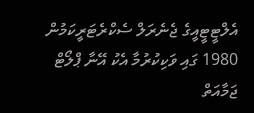އެލްޓީޓީއީގެ ޖެނެރަލް ސެކްރެޓަރީކަމުން 1980 ގައި ވަކިކުރުމާ އެކު އޭނާ ޕްލޯޓް ޖަމާއަތް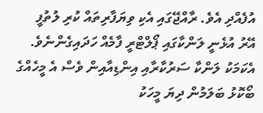އުފެއްދި އެވެ. ރާއްޖޭގައި އެކި ވިޔަފާރިތައް ކުރި ލުތުފީ އޭރު އުޅެނީ ލަންކާގައި ޕޯލްޓްރީ ފާމެއް ހަދައިގެންނެވެ. އެކަމަކު ލަންކާ ސަރުކާރާއި އިންޑިއާއިން ވެސް އެ މީހެއްގެ ބޯކޮޅު ބަލަމުން ދިޔަ މީހަކު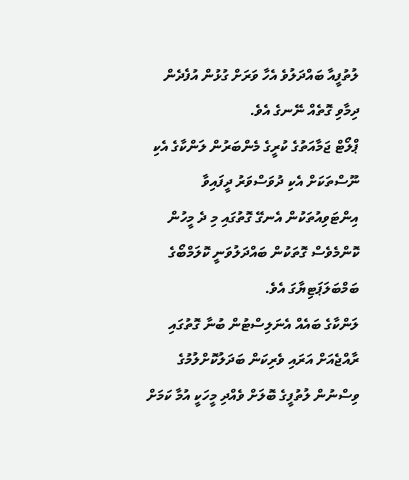ލުތުފީއާ ބައްދަލުވެ އެހާ ވަރަށް ގުޅުން އުފެދެން ދިމާވި ގޮތެއް ނޭނގެ އެވެ.
ޕްލޯޓް ޖަމާއަތުގެ ކުރީގެ މެންބަރުން ލަންކާގެ އެކި ނޫސްތަކަށް އެކި ދުވަސްވަރު ދީފައިވާ އިންޓަވިއުތަކުން އެނގޭ ގޮތުގައި މި ދެ މީހުން ކޮންމެވެސް ގޮތަކުން ބައްދަލުވަނީ ކޮލަމްބޯގެ ބަމްބަލަޕަޓިޔާގަ އެވެ.
ލަންކާގެ ބައެއް އެނަލިސްޓުން ބުނާ ގޮތުގައި ރާއްޖެއަށް އަރައި ވެރިކަން ބަދަލުކޮށްލުމުގެ ވިސްނުން ލުތުފީގެ ބޮލަށް ވެއްދި މީހަކީ އުމާ ކަމަށް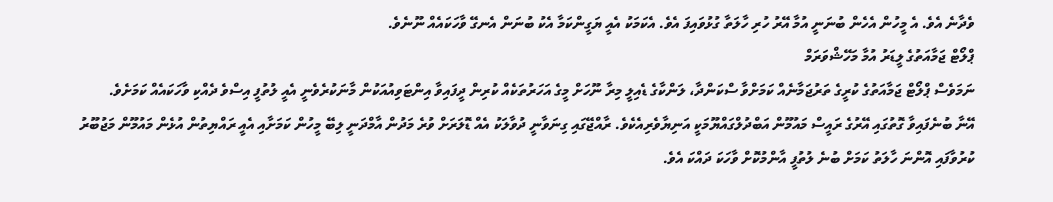ވެދާނެ އެވެ. އެ މީހުން އެހެން ބުނަނީ އުމާ އޭރު ހުރި ހާލަތާ ގުޅުވައިފަ އެވެ. އެކަމަކު އެއީ ޔަގީންކަމާ އެކު ބުނަން އެނގޭ ވާހަކައެއް ނޫނެވެ.
ޕްލޯޓް ޖަމާއަތުގެ ލީޑަރު އުމާ މަހޭޝްވަރަމް
ނަމަވެސް ޕްލޯޓް ޖަމާއަތުގެ ކުރީގެ ތަރުޖަމާނެއް ކަމަށްވާ ސްކަންދާ، ލަންކާގެ ޑެއިލީ މިރާ ނޫހަށް މީގެ އަހަރުތަކެއް ކުރިން ދީފައިވާ އިންޓަވިއުއަކުން މާނަކުރެވެނީ އެއީ ލުތުފީ އިސްވެ ދެއްކި ވާހަކައެއް ކަމަށެވެ.
އޭނާ ބުނެފައިވާ ގޮތުގައި އޭރުގެ ރައީސް މައުމޫން އަބްދުލްގައްޔޫމަކީ އަނިޔާވެރިއެކެވެ. ރާއްޖޭގައި ގިނަވާނީ ދުވާލަކު އެއް ޑޮލަރަށް ވުރެ މަދުން އާމްދަނީ ލިބޭ މީހުން ކަމަށާއި އެއީ ރައްޔިތުން އުޅެން މައުމޫން މަޖުބޫރު ކުރުވާފައި އޮންނަ ހާލަތު ކަމަށް ބުނެ ލުތުފީ އާންމުކޮށް ވާހަކަ ދައްކަ އެވެ.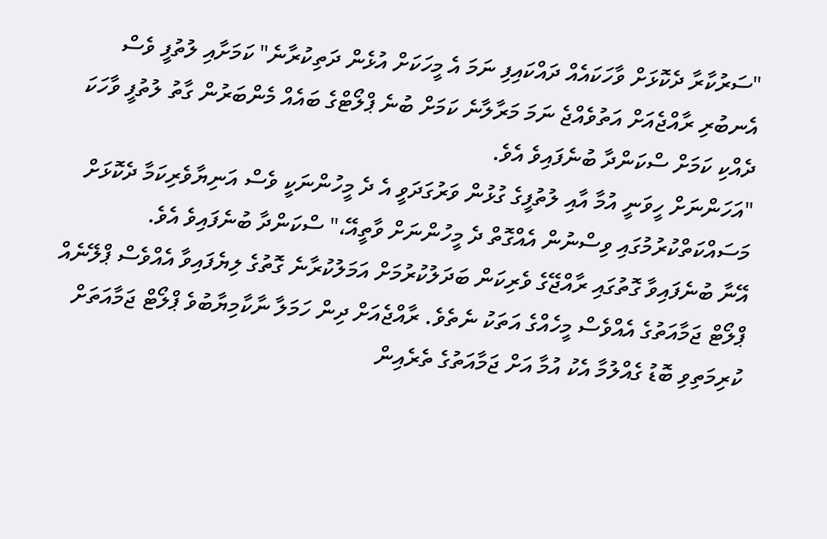"ސަރުކާރާ ދެކޮޅަށް ވާހަކައެއް ދައްކައިފި ނަމަ އެ މީހަކަށް އުޅެން ދަތިކުރާނެ" ކަމަށާއި ލުތުފީ ވެސް އެނބުރި ރާއްޖެއަށް އަތުވެއްޖެ ނަމަ މަރާލާނެ ކަމަށް ބުނެ ޕްލޯޓްގެ ބައެއް މެންބަރުން ގާތު ލުތުފީ ވާހަކަ ދެއްކި ކަމަށް ސްކަންދާ ބުނެފައިވެ އެވެ.
"އަހަންނަށް ހީވަނީ އުމާ އާއި ލުތުފީގެ ގުޅުން ވަރުގަދަވީ އެ ދެ މީހުންނަކީ ވެސް އަނިޔާވެރިކަމާ ދެކޮޅަށް މަސައްކަތްކުރުމުގައި ވިސްނުން އެއްގޮތް ދެ މީހުންނަށް ވާތީއޭ،" ސްކަންދާ ބުނެފައިވެ އެވެ.
އޭނާ ބުނެފައިވާ ގޮތުގައި ރާއްޖޭގެ ވެރިކަން ބަދަލުކުރުމަށް އަމަލުކުރާނެ ގޮތުގެ ލިޔެފައިވާ އެއްވެސް ޕްލޭނެއް ޕްލޯޓް ޖަމާއަތުގެ އެއްވެސް މީހެއްގެ އަތަކު ނެތެވެ. ރާއްޖެއަށް ދިން ހަމަލާ ނާކާމިޔާބުވެ ޕްލޯޓް ޖަމާއަތަށް ކުރިމަތިވި ބޮޑު ގެއްލުމާ އެކު އުމާ އަށް ޖަމާއަތުގެ ތެރެއިން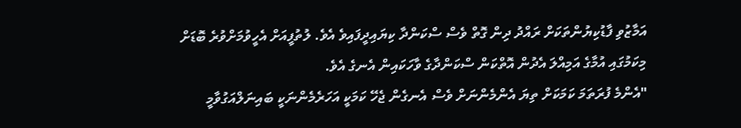އަމާޒުވި ފާޑުކިޔުންތަކަށް ރައްދު ދިން ގޮތް ވެސް ސްކަންދާ ކިޔައިދީފައިވެ އެވެ. ލުތުފީއަށް އެހީވުމަށްވުރެ ބޮޑަށް މިކަމުގައި އުމާގެ އަމިއްލަ އެދުން އޮތްކަން ސްކަންދާގެ ވާހަކައިން އެނގެ އެވެ.
"އެންމެ ފުރަތަމަ ކަމަކަށް ތިޔަ އެންމެންނަށް ވެސް އެނގެން ޖެހޭ ކަމަކީ އަހަރެމެންނަކީ ބައިނަލްއަގުވާމީ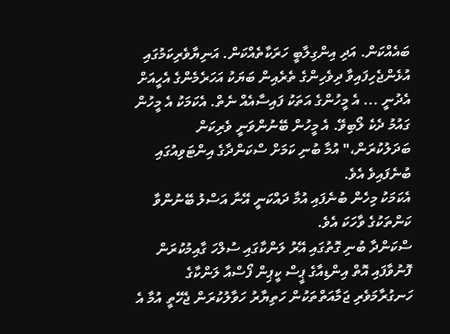ބައެއްކަން. އަދި އިންގިލާބީ ހަރަކާތެއްކަން. އަނިޔާވެރިކަމުގައި އުޅެންޖެހިފައިވާ ދިވެހިންގެ ތެރެއިން ބަޔަކު އަހަރެމެންގެ އެހީއަށް އެދުނީ ... އެ މީހުންގެ އަތަކު ފައިސާއެއް ނެތް. އެކަމަކު އެ މީހުން ގައުމު ދެކެ ލޯބިވޭ. އެ މީހުން ބޭނުންވަނީ ވެރިކަން ބަދަލުކުރަން،" އުމާ ބުނި ކަމަށް ސްކަންދާގެ އިންޓަވިއުގައި ބުނެފައިވެ އެވެ.
އެކަމަކު މިހެން ބުނެފައި އުމާ ދައްކަނީ އޭނާ އަސްލު ބޭނުންވާ ކަންތަކުގެ ވާހަކަ އެވެ.
ސްކަންދާ ބުނި ގޮތުގައި އޭރު ލަންކާގައި ސުލްހަ ގާއިމުކުރަން ފޮނުވާފައި އޮތް އިންޑިއާގެ ޕީސް ކީޕިން ފޯސްއާ ލަންކާގެ ހަނގުރާމަވެރި ޖަމާއަތްތަކުން ހަތިޔާރު ހަވާލުކުރަން ޖެހޭތީ އުމާ އެ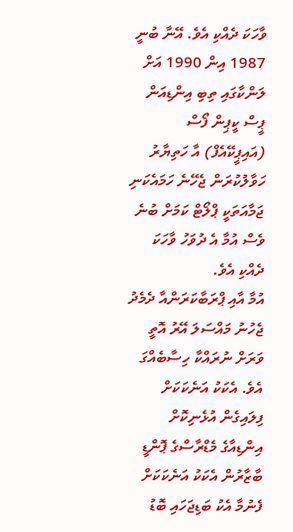ވާހަކަ ދެއްކި އެވެ. އޭނާ ބުނީ 1987 އިން 1990 އަށް ލަންކާގައި ތިބި އިންޑިއަން ޕީސް ކީޕިން ފޯސް (އައިޕީކޭއެފް) އާ ހަތިޔާރު ހަވާލުކުރަން ޖެހޭނެ ހަމައެކަނި ޖަމާއަތަކީ ޕްލޯޓް ކަމަށް ބުނެ ވެސް އުމާ އެ ދުވަހު ވާހަކަ ދެއްކި އެވެ.
އުމާ އާއި ޕްރަބާކަރަންއާ ދެމެދު ޖެހުނު މައްސަލަ އޭރު އޮތީ ވަރަށް ނުރައްކާ ހިސާބެއްގަ އެވެ. އެކަކު އަނެކަކަށް ފިލައިގެން އުޅެނިކޮށް އިންޑިއާގެ މެޑްރާސްގެ ޕޮންޑީ ބާޒާރުން އެކަކު އަނެކަކަށް ފެނުމާ އެކު ބަޑިޖަހައި ބޮޑު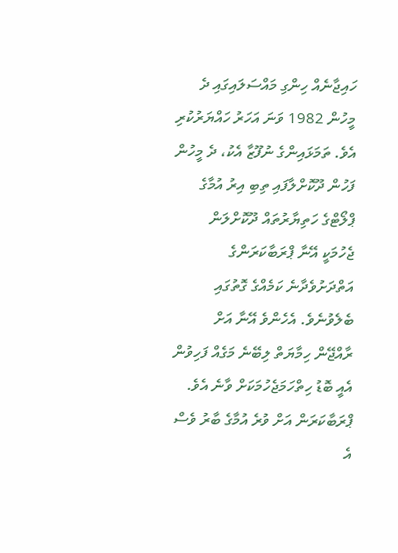ހައިޖާނެއް ހިންގި މައްސަލައިގައި ދެ މީހުން 1982 ވަނަ އަހަރު ހައްޔަރުކުރި އެވެ. ތަމަޅައިންގެ ނުފޫޒާ އެކު، ދެ މީހުން ފަހުން ދޫކޮށްލާފައި ތިބި އިރު އުމާގެ ޕްލޯޓްގެ ހަތިޔާރުތައް ދޫކޮށްލަން ޖެހުމަކީ އޭނާ ޕްރަބާކަރަންގެ އަތްދަށުވެދާނެ ކަމެއްގެ ގޮތުގައި ބެލެވުނެވެ. އެހެންވެ އޭނާ އަށް ރާއްޖޭން ހިމާޔަތް ލިބޭނެ މަގެއް ފަހިވުން އެއީ ބޮޑު ހިތްހަމަޖެހުމަކަށް ވާނެ އެވެ. ޕްރަބާކަރަން އަށް ވުރެ އުމާގެ ބާރު ވެސް އެ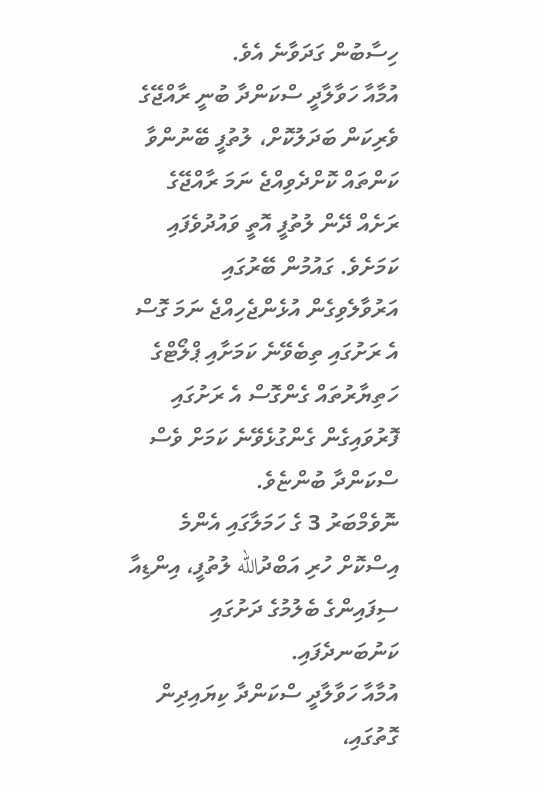ހިސާބުން ގަދަވާނެ އެވެ.
އުމާއާ ހަވާލާދީ ސްކަންދާ ބުނީ ރާއްޖޭގެ ވެރިކަން ބަދަލުކޮށް، ލުތުފީ ބޭނުންވާ ކަންތައް ކޮށްދެވިއްޖެ ނަމަ ރާއްޖޭގެ ރަށެއް ދޭން ލުތުފީ އޮތީ ވައުދުވެފައި ކަމަށެވެ. ގައުމުން ބޭރުގައި އަރުވާލެވިގެން އުޅެންޖެހިއްޖެ ނަމަ ގޮސް އެ ރަށުގައި ތިބެވޭނެ ކަމަށާއި ޕްލޯޓްގެ ހަތިޔާރުތައް ގެންގޮސް އެ ރަށުގައި ފޮރުވައިގެން ގެންގުޅެވޭނެ ކަމަށް ވެސް ސްކަންދާ ބުންޏެވެ.
ނޮވެމްބަރު 3 ގެ ހަމަލާގައި އެންމެ އިސްކޮށް ހުރި އަބްދުالله ލުތުފީ، އިންޑިއާ ސިފައިންގެ ބެލުމުގެ ދަށުގައި ކަނުބަނދެފައި.
އުމާއާ ހަވާލާދީ ސްކަންދާ ކިޔައިދިން ގޮތުގައި،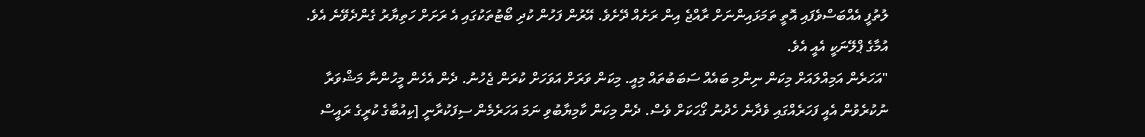ލުތުފީ އެއްބަސްވެފައި އޮތީ ތަމަޅައިންނަށް ރާއްޖެ އިން ރަށެއް ދޭށެވެ. އޭރުން ފަހުން ކުދި ބޯޓުތަކުގައި އެ ރަށަށް ހަތިޔާރު ގެންދެވޭނެ އެވެ. އުމާގެ ޕްލޭނަކީ އެއީ އެވެ.
"އަހަރެން އަމިއްލައަށް މިކަން ނިންމި ބައެއް ސަބަބުތައް މިއީ. މިކަން ވަރަށް އަވަހަށް ކުރަން ޖެހުނު. ދެން އެހެން މީހުންނާ މަޝްވަރާ ނުކުރެވުން އެއީ ފަހަރެއްގައި ވެދާނެ ހެދުނު ގޯހަކަށް ވެސް. ދެން މިކަން ކާމިޔާބުވި ނަމަ އަހަރެމެން ސިފަކުރާނީ [ކިއުބާގެ ކުރީގެ ރައީސް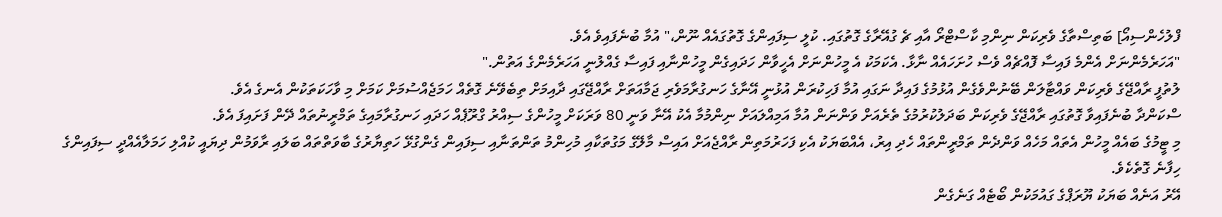ފްލުހެންސިއޯ] ބަތިސްތާގެ ވެރިކަން ނިންމި ކާސްޓްރޯ އާއި ޗެ ގުއޭރާގެ ގޮތުގައި. ކުލީ ސިފައިންގެ ގޮތުގައެއް ނޫން،" އުމާ ބުނެފައިވެ އެވެ.
"އަހަރެމެންނަށް އެންމެ ފައިސާ ފޮއްޗެއް ވެސް ހުށަހައެއް ނާޅާ. އެކަމަކު އެ މީހުންނަށް އެހީވާން ހަދައިގެން މީހުންނާއި ފައިސާ ގެއްލުނީ އަހަރެމެންގެ އަތުން."
ލުތުފީ ރާއްޖޭގެ ވެރިކަން ވައްޓާލަން ބޭނުންވެގެން އުޅުމުގެ ފައިދާ ނަގައި އުމާ ފަހިކުރަން އުޅުނީ އޭނާގެ ހަނގުރާމަވެރި ޖަމާއަތަށް ރާއްޖޭގައި ދާއިމަށް ތިބެވޭނެ ގޮތެއް ހަމަޖެއްސުމަށް ކަމަށް މި ވާހަކަތަކުން އެނގެ އެވެ.
ސްކަންދާ ބުނެފައިވާ ގޮތުގައި ރާއްޖޭގެ ވެރިކަން ބަދަލުކުރުމުގެ ތެރެއަށް ވަންނަން އުމާ އަމިއްލައަށް ނިންމުމާ އެކު އޭނާ ވަނީ 80 ވަރަކަށް މީހުންގެ ސިއްރު ގްރޫޕެއް ހަދައި ހަނގުރާމައިގެ ތަމްރީނުތައް ދޭން ފަށައިފަ އެވެ.
މި ޓީމުގެ ބައެއް މީހުން އެތައް މަހެއް ވަންދެން ތަމްރީންތައް ހެދި އިރު، އެއްބަޔަކު އެކި ފަހަރުމަތިން ރާއްޖެއަށް އައިސް މާލޭގެ މަގުތަކާއި މުހިންމު ތަންތަނާއި ސިފައިން ގެންގުޅޭ ހަތިޔާރުގެ ބާވަތްތައް ބަލައި ރާވަމުން ދިޔައީ ކުއްލި ހަމަލާއެއްދީ ސިފައިންގެ ހިފާނެ ގޮތެކެވެ.
އޭރު އަނެއް ބަޔަކު ޔޫރަޕްގެ ގައުމަކުން ބޯޓެއް ގަނެގެން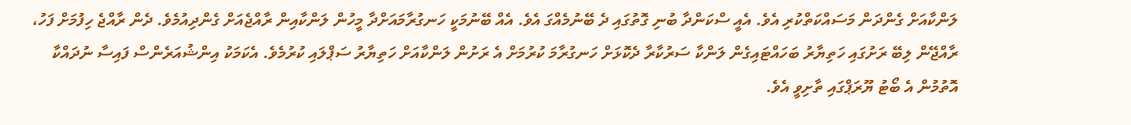ލަންކާއަށް ގެންދަން މަސައްކަތްކުރި އެވެ. އެއީ ސްކަންދާ ބުނި ގޮތުގައި ދެ ބޭނުމެއްގަ އެވެ. އެއް ބޭނުމަކީ ހަނގުރާމައަށްދާ މީހުން ލަންކާއިން ރާއްޖެއަށް ގެންދިއުމެވެ. ދެން ރާއްޖެ ހިފުމަށް ފަހު، ރާއްޖޭން ލިބޭ ރަށުގައި ހަތިޔާރު ބަހައްޓައިގެން ލަންކާ ސަރުކާރާ ދެކޮޅަށް ހަނގުރާމަ ކުރުމަށް އެ ރަށުން ލަންކާއަށް ހަތިޔާރު ސަޕްލައި ކުރުމެވެ. އެކަމަކު އިންޝުއަރެންސް ފައިސާ ނުދައްކާ އޮތުމުން އެ ބޯޓު ޔޫރަޕްގައި ތާށިވީ އެވެ.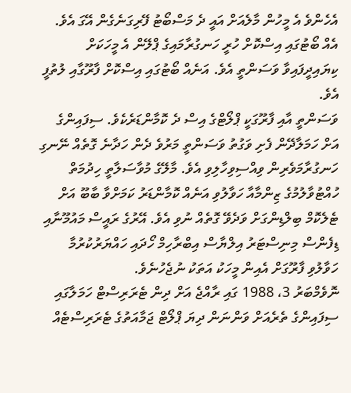އެހެންވެ އެ މީހުން މާލެއަށް އައީ ދެ މަސްބޯޓު ފޭރިގަނެގެން އޭގަ އެވެ. އެއް ބޯޓުގައި އިސްކޮށް ހުރީ ހަނގުރާމައިގެ ޕްލޭން އެ މީހަކަށް ކިޔައިދީފައިވާ ވަސަންތީ އެވެ. އަނެއް ބޯޓުގައި އިސްކޮށް ފާރޫގާއި ލުތުފީ އެވެ.
ވަސަންތީ އާއި ފާރޫގަކީ ޕްލޯޓްގެ އިސް ދެ ކޮމާންޑަރެކެވެ. ސިފައިންގެ އަށް ހަމަލާދޭން ފެށި ވަގުތު ވަސަންތީ މަރުވެ ދެން ހަދާނެ ގޮތެއް ނޭނގި ހަނގުރާމަވެރިން ވިއްސިވިހާލިވި އެވެ. މާލޭގެ މުވާސަލާތީ ހިދުމަތް ހުއްޓުވާލުމުގެ ޒިންމާއާ ހަވާލުވި އަނެއް ކޮމާންޑަރު ކަމަށްވާ ބާބޫ އަށް ޓެލެކޮމް ބިލްޑިންގަށް ވަދެވޭ ގޮތެއް ނުވި އެވެ. އޭރުގެ ރައީސް މައުމޫނާއި ޑިފެންސް މިނިސްޓަރު އިލްޔާސް އިބްރާހިމް ހޯދައި ހައްޔަރުކުރުމާ ހަވާލުވި ފާރޫގަށް އެއިން މީހަކު އަތަކު ނުޖެހުނެވެ.
ނޮވެމްބަރު 3، 1988 ގައި ރާއްޖެ އަށް ދިން ޓެރަރިސްޓް ހަމަލާގައި ސިފައިންގެ ތެރެއަށް ވަންނަން ދިޔަ ޕްލޯޓް ޖަމާއަތުގެ ޓެރަރިސްޓެއް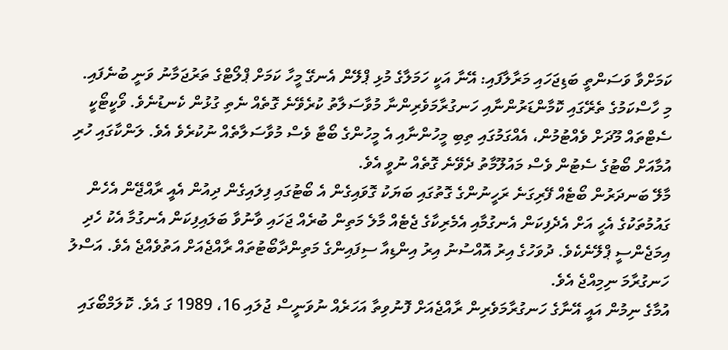ކަމަށްވާ ވަސަންތީ ބަޑިޖަހައި މަރާލާފައި: އޭނާ އަކީ ހަމަލާގެ މުޅި ޕްލޭން އެނގޭ މީހާ ކަމަށް ޕްލޯޓްގެ ތަރުޖަމާނު ވަނީ ބުނެފައި.
މި ހާސްކަމުގެ ތެރޭގައި ކޮމާންޑަރުންނާއި ހަނގުރާމަވެރިންނާ މުވާސަލާތު ކުރެވޭނެ ގޮތެއް ނެތި ގުޅުން ކެނޑުނެވެ. ވޯކީޓޯކީ ސެޓްތައް މޫދަށް ވެއްޓުމުން، އެއްގަމުގައި ތިބި މީހުންނާއި އެ މީހުންގެ ބޯޓާ ވެސް މުވާސަލާތެއް ނުކުރެވެ އެވެ. ލަންކާގައި ހުރި އުމާއަށް ބޯޓުގެ ސެޓުން ވެސް މައުލޫމާތު ދެވޭނެ ގޮތެއް ނުވީ އެވެ.
މާލޭ ބަނދަރުން ބޯޓެއް ފޭރިގަނެ ރަހީނުންގެ ގޮތުގައި ބަޔަކު ގޮވައިގެން އެ ބޯޓުގައި ފިލައިގެން ދިއުން އެއީ ރާއްޖޭން އެހެން ގައުމުތަކުގެ އެހީ އަށް އެދެފިކަން އެނގުމާއި އެމެރިކާގެ ޖެޓެއް މާލެ މަތިން ބުރެއް ޖަހައި ވާނުވާ ބަލައިފިކަން އެނގުމާ އެކު ހެދި އިމަޖެންސީ ޕްލޭނެކެވެ. ދުވަހުގެ އިރު އޮއްސުނު އިރު އިންޑިއާ ސިފައިންގެ މަތިންދާބޯޓުތައް ރާއްޖެއަށް އަތުވެއްޖެ އެވެ. އަސްލު ހަނގުރާމަ ނިމިއްޖެ އެވެ.
އުމާގެ ނިމުން އައީ އޭނާގެ ހަނގުރާމަވެރިން ރާއްޖެއަށް ފޮނުވިތާ އަހަރެއް ނުވަނީސް ޖުލައި 16، 1989 ގަ އެވެ. ކޮލަމްބޯގައި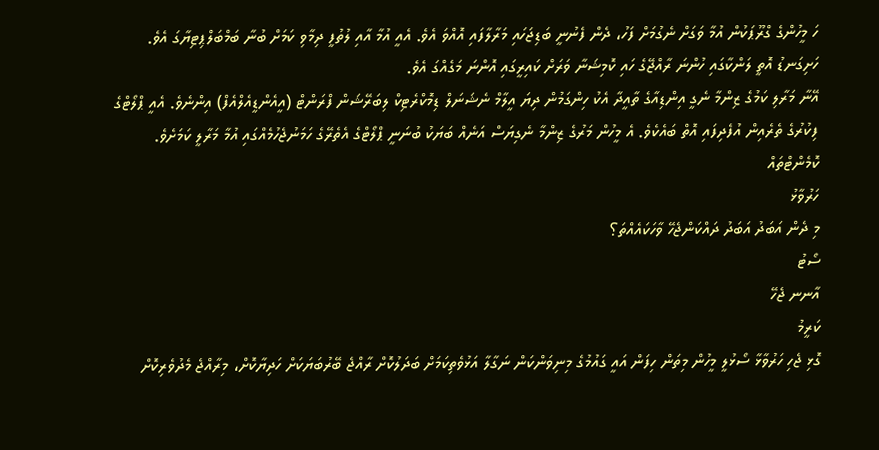ހަ މީހުންގެ ގްރޫޕަކުން އުމާ ވަގަށް ނެގުމަށް ފަހު، ދެން ފެނުނީ ބަޑިޖަހައި މަރާލާފައި އޮއްވަ އެވެ. އެއީ އުމާ އާއި ލުތުފީ ދިމާވި ކަމަށް ބުނާ ބަމްބަލްޕިޓިޔާގަ އެވެ. ހަށިގަނޑު އޮތީ ލަންކާގައި ހުންނަ ރާއްޖޭގެ ހައި ކޮމިޝަނާ ވަރަށް ކައިރީގައި އޮންނަ މަގެއްގަ އެވެ.
އޭނާ މަރާލި ކަމުގެ ޒިންމާ ނެގީ އިންޑިއާގެ ތާއީދާ އެކު ހިންގަމުން ދިޔަ އީލާމް ނެޝަނަލް ޑިމޮކްރެޓިކް ލިބަރޭޝަން ފްރަންޓް (އީއެންޑީއެލްއެފް) އިންނެވެ. އެއީ ޕްލޯޓްގެ ފިކުރުގެ ތެރެއިން އުފެދިފައި އޮތް ބައެކެވެ. އެ މީހުން މަރުގެ ޒިންމާ ނެގިޔަސް އަނެއް ބަޔަކު ބުނަނީ ޕްލޯޓްގެ އެތެރޭގެ ހަމަނުޖެހުމެއްގައި އުމާ މަރާލީ ކަމަށެވެ.
ކޮމެންޓްތައް
ހަރުވާޅު
މި ދެން އަބަދު އަބަދު ދައްކަންޖެހޭ ވާހަކައެއްތަ؟
ސޯޓު
އާނނ ޖެހޭ
ކަރީމު
ގޮޅި ޖެހި ހަރުވާޅާ ސޯޅުލީ މީހުން މިތަން ހިފަން އައީ ގައުމުގެ މިނިވަންކަން ނަގާލާ އަޅުވެތިކަމަށް ބަދަލުކޮށް ރާއްޖެ ބޭރުބަޔަކަށް ހަދިޔާކޮށް، މިރާއްޖެ މެދުވެރިކޮށް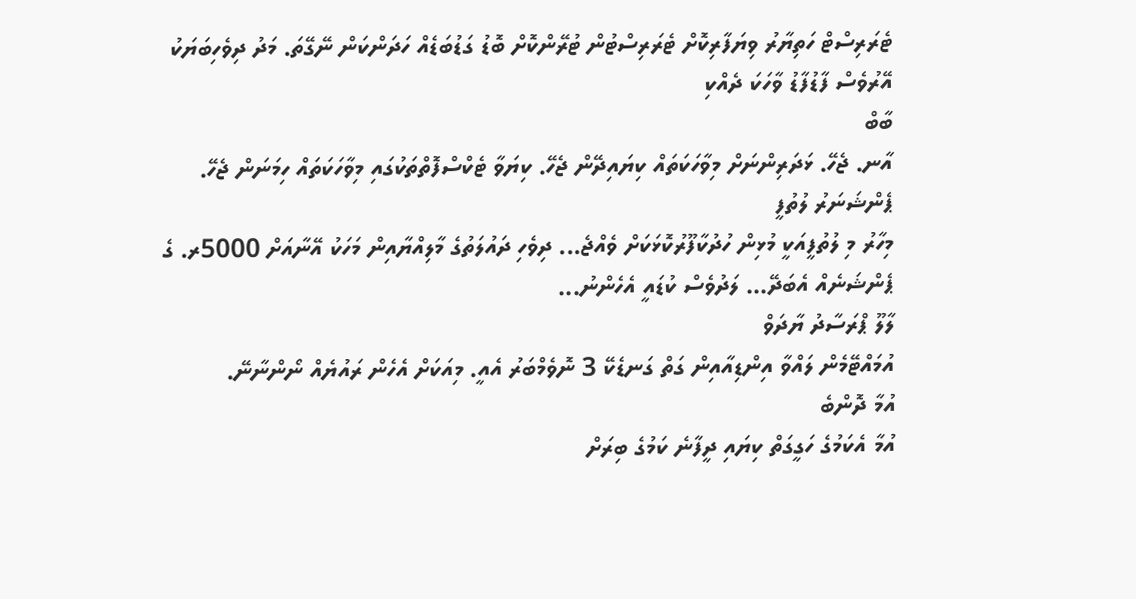ޓެރަރިސްޓް ހަތިޔާރު ވިޔަފާރިކޮށް ޓެރަރިސްޓުން ޓުރޭންކޮށް ބޮޑު ގަޑުބަޑެއް ހަދަންކަން ނޭގޭތަ. މަދު ދިވެހިބަޔަކު އޭރުވެސް ފާޑުފާޑު ވާހަކަ ދެއްކި
ބާބް
އާނ. ޖެހޭ. ޅަދަރިންނަށް މިވާހަކަތައް ކިޔައިދޭން ޖެހޭ. ކިޔަވާ ޓެކްސްފޮތްތަކުގައި މިވާހަކަތައް ހިމަނަން ޖެހޭ.
ޕެންޝަނަރު ލުތުފީ
މިހާރު މި ލުތުފީއަކީ މުޅިން ހުދުކާފޫރުކޮޅަކަށް ވެއްޖެ... ދިވެހި ދައުލަތުގެ މާލިއްޔާއިން މަހަކު އޭނާއަށް 5000ރ. ގެ ޕެންޝަނެއް އެބަދޭ... ލަދުވެސް ކުޑައީ އެހެންނު...
ލާލޫ ޕްރަސާދު ޔާދަވް
އުމައްޓޭމެން ލައްވާ އިންޑިއާއިން ގަތް ގަނޑެކޭ 3 ނޮވެމްބަރު އެއީ. މިއަކަށް އެހެން ރައުޔެއް ނޯންނާނޭ.
އުމާ ދޮންބެ
އުމާ އެކަމުގެ ހަގީގަތް ކިޔައި ދީފާނެ ކަމުގެ ބިރަށް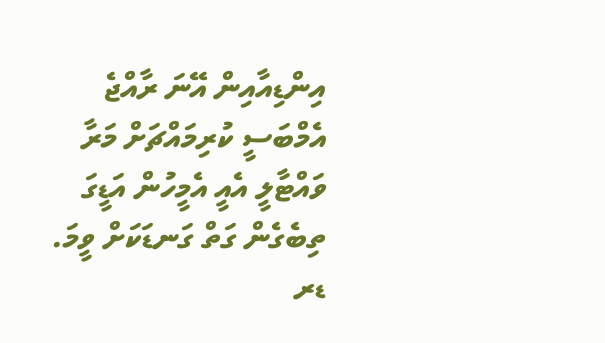އިންޑިއާއިން އޭނަ ރާއްޖެ އެމްބަސީ ކުރިމައްޗަށް މަރާ ވައްޓާލީ އެއީ އެމީހުން އަޑީގަ ތިބެގެން ގަތް ގަނޑަކަށް ވީމަ.
ޑރ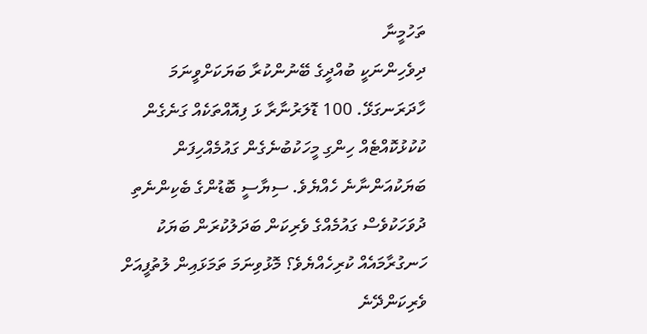ތަހުމީނާ
ދިވެހިންނަކީ ބުއްދީގެ ބޭނުންކުރާ ބަޔަކަށްވީނަމަ ހާދަރަނގަޅޭ. 100 ޑޮލަރުނާރާ ޅަ ފިއޮއްތަކެއް ގަނެގެން ކުކުޅުކޮއްޓެއް ހިންގި މީހަކުބުނެގެން ގައުމެއްހިފަން ބަޔަކުއަންނާނެ ހެއްޔެވެ. ސިޔާސީ ބޮޑުންގެ ބެކިންނެތި ދުވަހަކުވެސް ގައުމެއްގެ ވެރިކަން ބަދަލުކުރަން ބަޔަކު ހަނގުރާމައެއް ކުރިހެއްޔެވެ؟ މޮޅުވިނަމަ ތަމަޅައިން ލުތުފީއަށް ވެރިކަންދޭނެ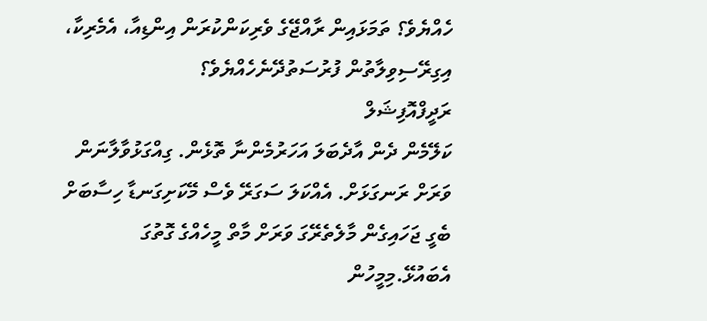ހެއްޔެވެ؟ ތަމަޅައިން ރާއްޖޭގެ ވެރިކަންކުރަން އިންޑިއާ، އެމެރިކާ، އިގިރޭސިވިލާތުން ފުރުސަތުދޭނެހެއްޔެވެ؟
ރަދީފްއޮފިޝަލް
ކަލޭމެން ދެން އާދެބަލަ އަހަރުމެންނާ ތޮޅެން. ގިއްގަޅުވާލާނަން ވަރަށް ރަނގަޅަށް. އެއްކަލަ ސަގަރޭ ވެސް މޭކަށިގަނޑާ ހިސާބަށް ބެގީ ޖަހައިގެން މާލެތެރޭގަ ވަރަށް މާތް މީހެއްގެ ގޮތުގަ އެބައުޅޭ.މިމީހުން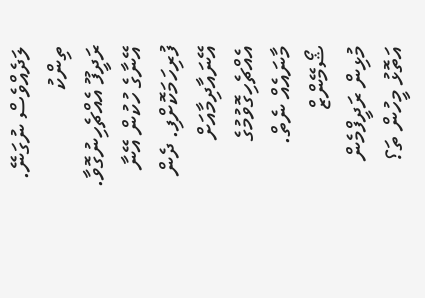ލަދެއްވެސް ނުގަނޭ.
ތިންކު
ރަދީފޫ އެއްޗެހިނުގޮވާ. އޭނާގެ ހުކުން އޭނާ ފުރިހަމަކޮށްފި. ދެން އޭނައާދިމާއަށް އެއްޗެހިގޮވުމުގެ މާނައެއް ނެތް.
ޝޯމޭންޒް
މުޅިން ރަދީފްމެން އަތޮޅު މީހުން ތަ؟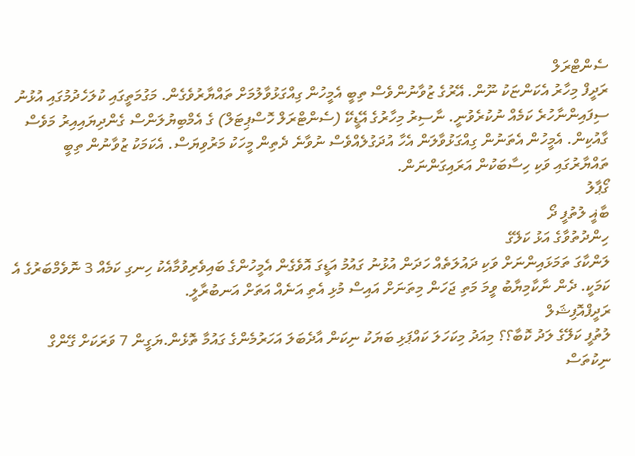ސެންޓްރަލް
ރަދީފް މިހާރު އެކަންޏަކު ނޫން. އޭރުގެ ޒުވާނުންވެސް ތިބީ އެމީހުން ގިއްގަޅުވާލުމަށް ތައްޔާރުވެގެން. މަގުމަތީގައި ކުލަހެދުމުގައި އުޅުނު ސިފައިންނާހުރެ ކަމެއް ނުކުރެވުނީ. ނާސިރު މިހާރުގެ އޭޑީކޭ (ސެންޓްރަލް ހޮސްޕިޓަލް) ގެ އެމްބިޔުލަންސް ގެންދިޔައިއިރު މަވެސް ގާއުކިން. އެމީހުން އެތަނުން ގިއްގަޅުވާލަން އެހާ އުދަގުލެއްވެސް ނުވާނެ ދެތިން މީހަކު މަރުވިޔަސް. އެކަމަކު ޒުވާނުން ތިބީ ތައްޔާރުގައި ވަކި ހިސާބަކުން އަރައިގަންނަން.
ގޯޕާލު
ބާޣީ ލުތުފީ ދޯ
ހިންދުތުވާގެ އަޅު ކަލޭގެ
ލަންކާގަ ތަމަޅައިންނަށް ވަކި ދައުލަތެއް ހަދަން އުޅުނު ގައުމު އަޑީގަ އޮވެގެން އެމީހުންގެ ބައިވެރިވުމާއެކު ހިނގި ކަމެއް 3 ނޮވެމްބަރުގެ އެ ކަމަކީ. ދެން ނާކާމިޔާބު ވީމަ މަތި ޖަހަން މިތަނަށް އައިސް މުޅި އެތި އަނެއް އަތަށް އަނބުރާލީ.
ރަދީފްއޮފިޝަލް
ލުތުފީ ކަލޭގެ ލަދު ކޮބާ؟؟ މިއަދު މިކަހަލަ ކައްޕަޅި ބަޔަކު ނިކަން އާދެބަލަ އަހަރުމެންގެ ގައުމާ ތޮޅެން.ޔަގީން 7 ވަރަކަށް ގޭންގް ނިކުތަސް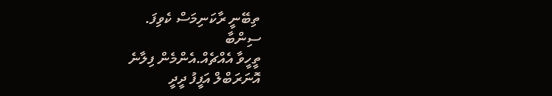ތިބޭނީ ރާކަނިމަސް ކެވިފަ.
ސިންބާ
ތީހީވާ އެއްޗެއް.އެންމެން ފިލާނެ
އޮނަރަބްލް އަފީފު ދީދީ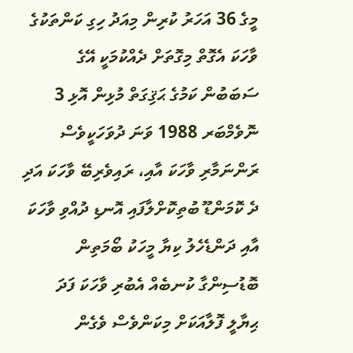މީގެ 36 އަހަރު ކުރިން މިއަދު ހިގި ކަންތަކުގެ ވާހަކަ އެގޮތް މިގޮތަށް ދެއްކުމަކީ އޭގެ ސަބަބުން ކަމުގެ ޙަޤިގަތް މުޅިން އޮޅި 3 ނޮވެމްބަރ 1988 ވަނަ ދުވަހަކީވެސް ރަންނަމާރި ވާހަކަ އާއި، ރައިވެރިބޭ ވާހަކަ އަދި ދެ ކޮމަންޑޫ ބުތިކޮށްލާފައި އޮނޑި ދުއްވި ވާހަކަ އާއި ދަންޑެހެލު ކިޔާ މީހަކު ބޯމަތިން ބޮޑުސިންގާ ކުނބެއް އެބުރި ވާހަކަ ފަދަ ޙިޔާލީ ފޮލާއަކަށް މިކަންވެސް ވެގެން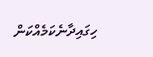ހިގައިދާނެކަމެއްކަން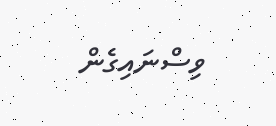ވިސްނައިގެން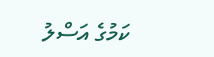ކަމުގެ އަސްލު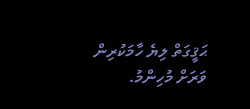ޙަޤީގަތް ލިޔެ ހާމަކުރިން ވަރަށް މުހިންމު.